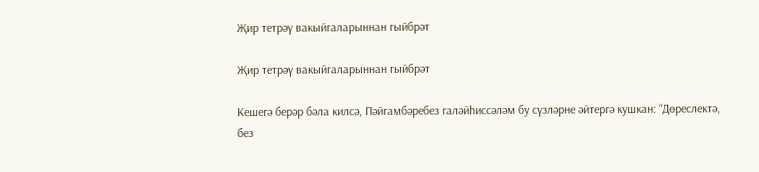Җир тетрәү вакыйгаларыннан гыйбрәт

Җир тетрәү вакыйгаларыннан гыйбрәт

Кешегә берәр бәла килсә, Пәйгамбәребез галәйһиссәләм бу сүзләрне әйтергә кушкан: “Дөреслектә, без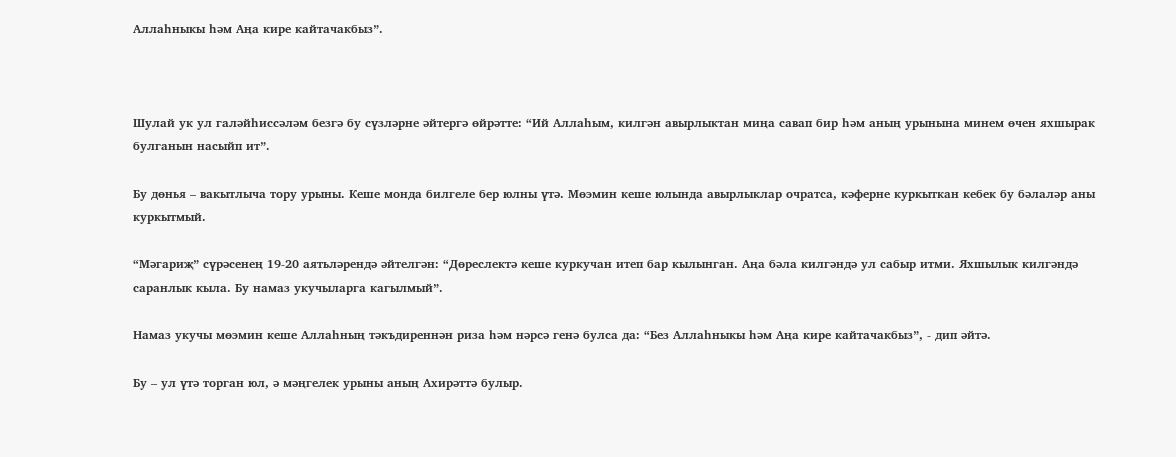Аллаһныкы һәм Аңа кире кайтачакбыз”.



Шулай ук ул галәйһиссәләм безгә бу сүзләрне әйтергә өйрәтте: “Ий Аллаһым, килгән авырлыктан миңа савап бир һәм аның урынына минем өчен яхшырак булганын насыйп ит”.

Бу дөнья – вакытлыча тору урыны. Кеше монда билгеле бер юлны үтә. Мөэмин кеше юлында авырлыклар очратса, кәферне куркыткан кебек бу бәлаләр аны куркытмый.

“Мәгариҗ” сүрәсенең 19-20 аятьләрендә әйтелгән: “Дөреслектә кеше куркучан итеп бар кылынган. Аңа бәла килгәндә ул сабыр итми. Яхшылык килгәндә саранлык кыла. Бу намаз укучыларга кагылмый”.

Намаз укучы мөэмин кеше Аллаһның тәкъдиреннән риза һәм нәрсә генә булса да: “Без Аллаһныкы һәм Аңа кире кайтачакбыз”, - дип әйтә.

Бу – ул үтә торган юл, ә мәңгелек урыны аның Ахирәттә булыр.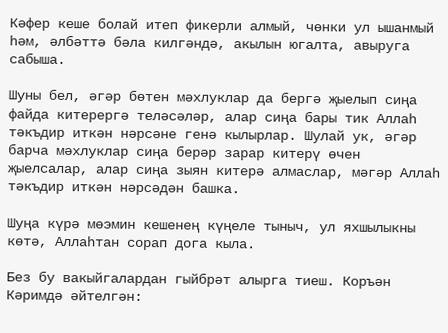Кәфер кеше болай итеп фикерли алмый, чөнки ул ышанмый һәм, әлбәттә бәла килгәндә, акылын югалта, авыруга сабыша.

Шуны бел, әгәр бөтен мәхлуклар да бергә җыелып сиңа файда китерергә теләсәләр, алар сиңа бары тик Аллаһ тәкъдир иткән нәрсәне генә кылырлар. Шулай ук, әгәр барча мәхлуклар сиңа берәр зарар китерү өчен җыелсалар, алар сиңа зыян китерә алмаслар, мәгәр Аллаһ тәкъдир иткән нәрсәдән башка.

Шуңа күрә мөэмин кешенең күңеле тыныч, ул яхшылыкны көтә, Аллаһтан сорап дога кыла.

Без бу вакыйгалардан гыйбрәт алырга тиеш. Коръән Кәримдә әйтелгән: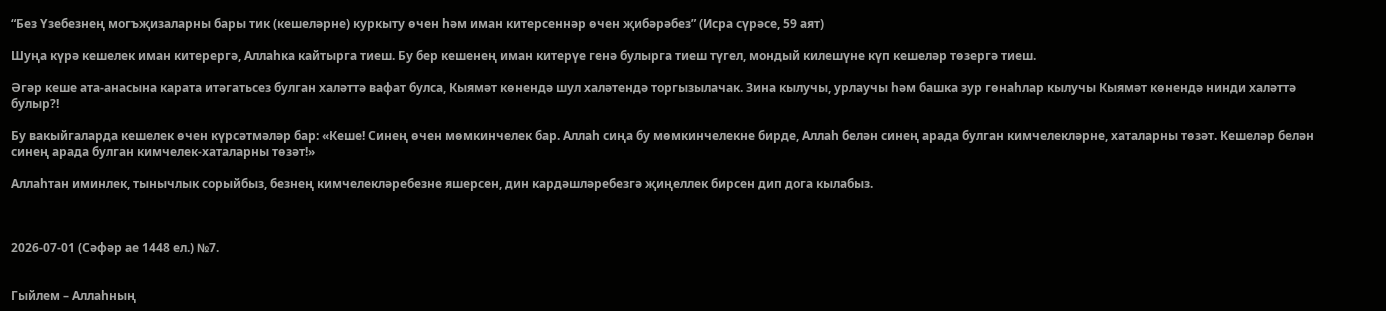“Без Үзебезнең могъҗизаларны бары тик (кешеләрне) куркыту өчен һәм иман китерсеннәр өчен җибәрәбез” (Исра сүрәсе, 59 аят)

Шуңа күрә кешелек иман китерергә, Аллаһка кайтырга тиеш. Бу бер кешенең иман китерүе генә булырга тиеш түгел, мондый килешүне күп кешеләр төзергә тиеш.

Әгәр кеше ата-анасына карата итәгатьсез булган халәттә вафат булса, Кыямәт көнендә шул халәтендә торгызылачак. Зина кылучы, урлаучы һәм башка зур гөнаһлар кылучы Кыямәт көнендә нинди халәттә булыр?!

Бу вакыйгаларда кешелек өчен күрсәтмәләр бар: «Кеше! Синең өчен мөмкинчелек бар. Аллаһ сиңа бу мөмкинчелекне бирде, Аллаһ белән синең арада булган кимчелекләрне, хаталарны төзәт. Кешеләр белән синең арада булган кимчелек-хаталарны төзәт!»

Аллаһтан иминлек, тынычлык сорыйбыз, безнең кимчелекләребезне яшерсен, дин кардәшләребезгә җиңеллек бирсен дип дога кылабыз.



2026-07-01 (Сәфәр ае 1448 ел.) №7.


Гыйлем – Аллаһның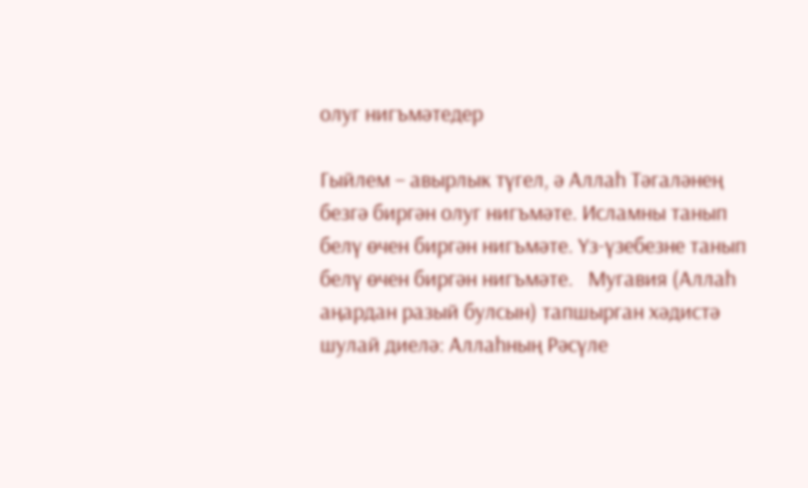олуг нигъмәтедер

Гыйлем – авырлык түгел, ә Аллаһ Тәгаләнең безгә биргән олуг нигъмәте. Исламны танып белү өчен биргән нигъмәте. Үз-үзебезне танып белү өчен биргән нигъмәте.   Мугавия (Аллаһ аңардан разый булсын) тапшырган хәдистә шулай диелә: Аллаһның Рәсүле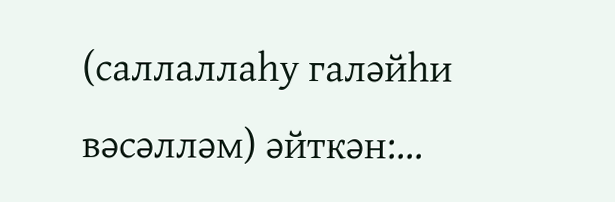(саллаллаһу галәйһи вәсәлләм) әйткән:...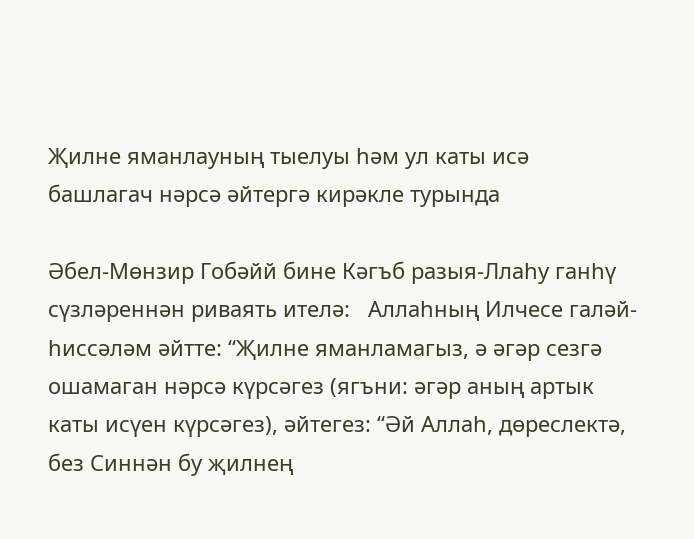Җилне яманлауның тыелуы һәм ул каты исә башлагач нәрсә әйтергә кирәкле турында

Әбел-Мөнзир Гобәйй бине Кәгъб разыя-Ллаһу ганһү сүзләреннән риваять ителә:   Аллаһның Илчесе галәй-һиссәләм әйтте: “Җилне яманламагыз, ә әгәр сезгә ошамаган нәрсә күрсәгез (ягъни: әгәр аның артык каты исүен күрсәгез), әйтегез: “Әй Аллаһ, дөреслектә, без Синнән бу җилнең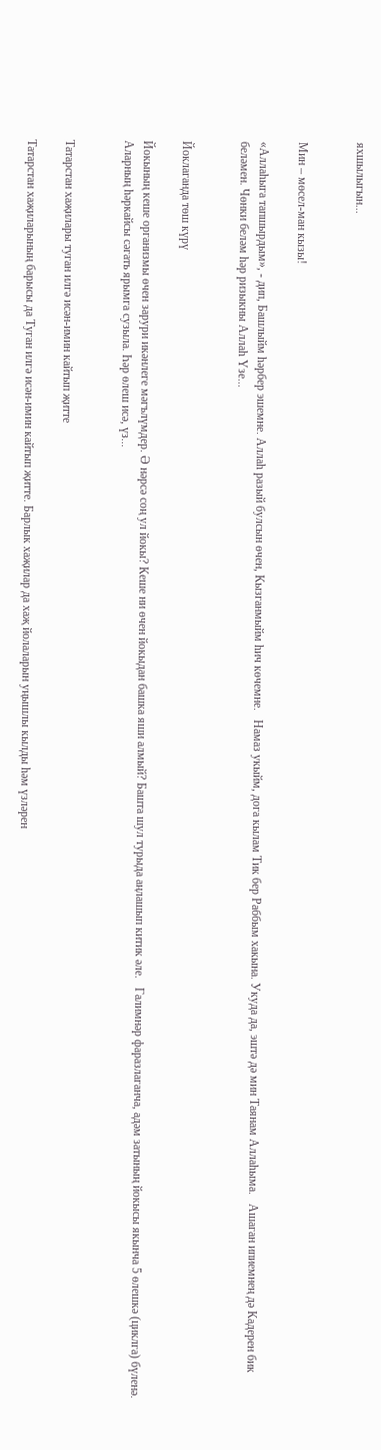яхшылыгын...


Мин – мөсел-ман кызы!

«Аллаһыга тапшырдым», - дип, Башлыйм һәрбер эшемне. Аллаһ разый булсын өчен, Кызганмыйм һич көчемне.   Намаз укыйм, дога кылам Тик бер Раббым хакына. Укуда да, эштә дә мин Таянам Аллаһыма.   Ашаган ипиемнең дә Кадерен бик беләмен. Чөнки беләм һәр ризыкны Аллаһ Үзе...


Йоклаганда төш күрү

Йокының кеше организмы өчен зарури икәнлеге мәгълүмдер. Ә нәрсә соң ул йокы? Кеше ни өчен йокыдан башка яши алмый? Башта шул турыда аңлашып китик әле.   Галимнәр фаразлаганча, адәм затының йокысы якынча 5 өлешкә (циклга) бүленә. Аларның һәркайсы сәгать ярымга сузыла. Һәр өлеш исә, үз...


Татарстан хаҗилары туган илгә исән-имин кайтып җитте

Татарстан хаҗиларының барысы да Туган илгә исән-имин кайтып җитте. Барлык хаҗилар да хаҗ йолаларын уңышлы кылды һәм үзләрен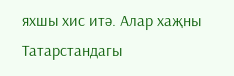яхшы хис итә. Алар хаҗны Татарстандагы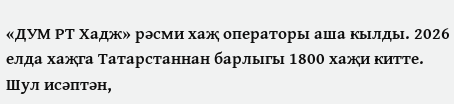«ДУМ РТ Хадж» рәсми хаҗ операторы аша кылды. 2026 елда хаҗга Татарстаннан барлыгы 1800 хаҗи китте. Шул исәптән,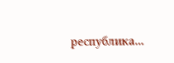республика...